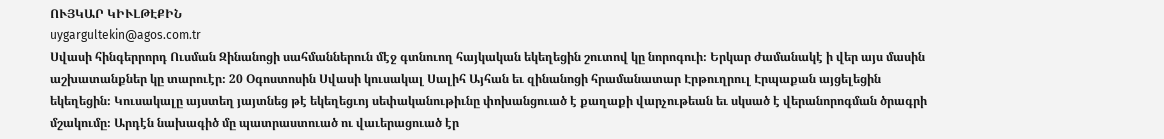ՈՒՅԿԱՐ ԿԻՒԼԹԷՔԻՆ
uygargultekin@agos.com.tr
Սվասի հինգերրորդ Ուսման Զինանոցի սահմաններուն մէջ գտնուող հայկական եկեղեցին շուտով կը նորոգուի։ Երկար ժամանակէ ի վեր այս մասին աշխատանքներ կը տարուէր։ 20 Օգոստոսին Սվասի կուսակալ Սալիհ Այհան եւ զինանոցի հրամանատար Էրթուղրուլ Էրպաքան այցելեցին եկեղեցին։ Կուսակալը այստեղ յայտնեց թէ եկեղեցւոյ սեփականութիւնը փոխանցուած է քաղաքի վարչութեան եւ սկսած է վերանորոգման ծրագրի մշակումը։ Արդէն նախագիծ մը պատրաստուած ու վաւերացուած էր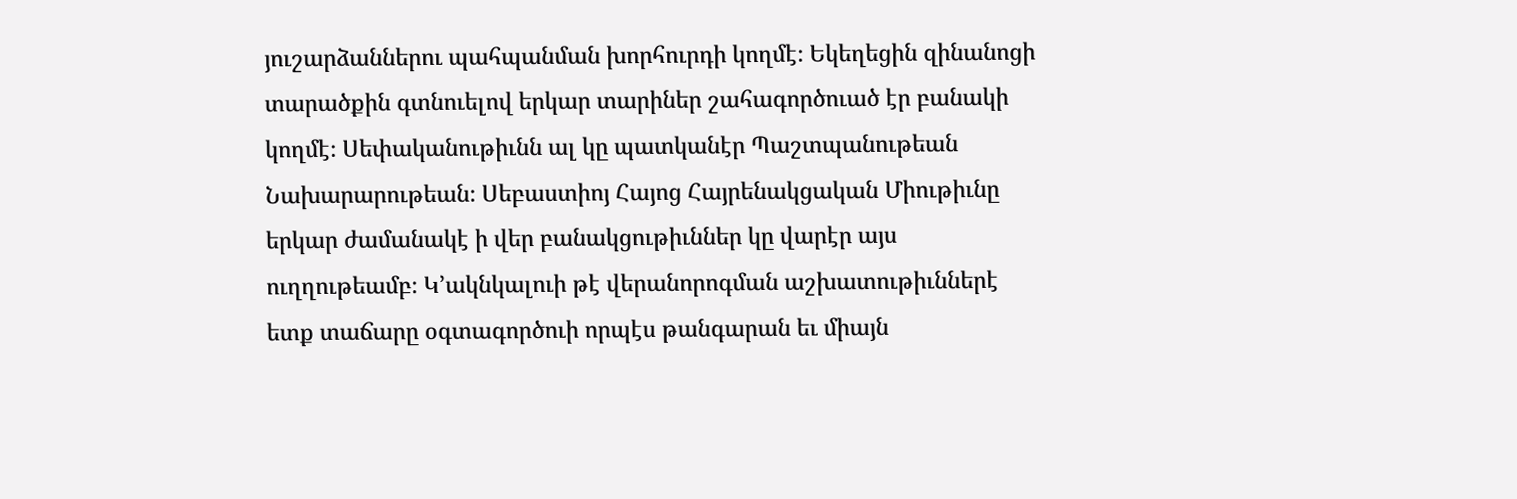յուշարձաններու պահպանման խորհուրդի կողմէ։ Եկեղեցին զինանոցի տարածքին գտնուելով երկար տարիներ շահագործուած էր բանակի կողմէ։ Սեփականութիւնն ալ կը պատկանէր Պաշտպանութեան Նախարարութեան։ Սեբաստիոյ Հայոց Հայրենակցական Միութիւնը երկար ժամանակէ ի վեր բանակցութիւններ կը վարէր այս ուղղութեամբ։ Կ՚ակնկալուի թէ վերանորոգման աշխատութիւններէ ետք տաճարը օգտագործուի որպէս թանգարան եւ միայն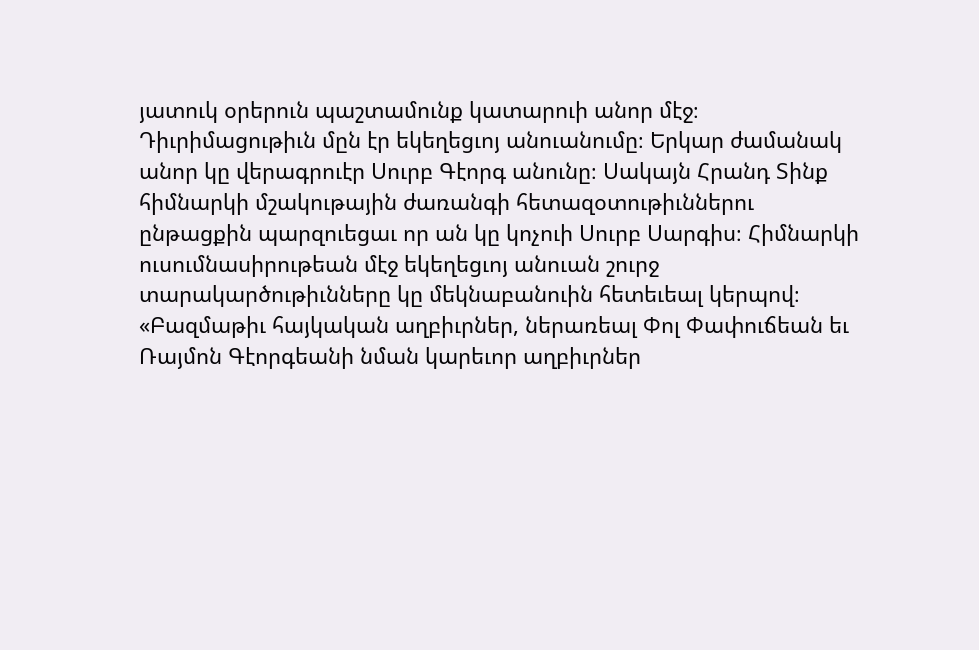յատուկ օրերուն պաշտամունք կատարուի անոր մէջ։
Դիւրիմացութիւն մըն էր եկեղեցւոյ անուանումը։ Երկար ժամանակ անոր կը վերագրուէր Սուրբ Գէորգ անունը։ Սակայն Հրանդ Տինք հիմնարկի մշակութային ժառանգի հետազօտութիւններու ընթացքին պարզուեցաւ որ ան կը կոչուի Սուրբ Սարգիս։ Հիմնարկի ուսումնասիրութեան մէջ եկեղեցւոյ անուան շուրջ տարակարծութիւնները կը մեկնաբանուին հետեւեալ կերպով։ «Բազմաթիւ հայկական աղբիւրներ, ներառեալ Փոլ Փափուճեան եւ Ռայմոն Գէորգեանի նման կարեւոր աղբիւրներ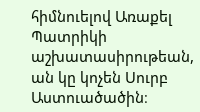հիմնուելով Առաքել Պատրիկի աշխատասիրութեան, ան կը կոչեն Սուրբ Աստուածածին։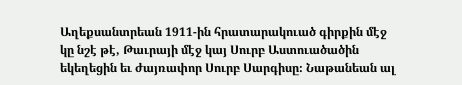Աղեքսանտրեան 1911-ին հրատարակուած գիրքին մէջ կը նշէ թէ, Թաւրայի մէջ կայ Սուրբ Աստուածածին եկեղեցին եւ ժայռափոր Սուրբ Սարգիսը։ Նաթանեան ալ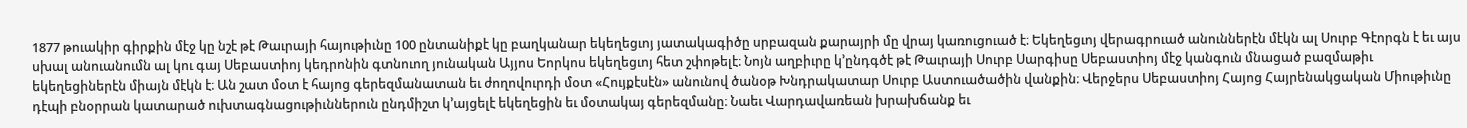1877 թուակիր գիրքին մէջ կը նշէ թէ Թաւրայի հայութիւնը 100 ընտանիքէ կը բաղկանար եկեղեցւոյ յատակագիծը սրբազան քարայրի մը վրայ կառուցուած է։ Եկեղեցւոյ վերագրուած անուններէն մէկն ալ Սուրբ Գէորգն է եւ այս սխալ անուանումն ալ կու գայ Սեբաստիոյ կեդրոնին գտնուող յունական Այյոս Եորկոս եկեղեցւոյ հետ շփոթելէ։ Նոյն աղբիւրը կ՚ընդգծէ թէ Թաւրայի Սուրբ Սարգիսը Սեբաստիոյ մէջ կանգուն մնացած բազմաթիւ եկեղեցիներէն միայն մէկն է։ Ան շատ մօտ է հայոց գերեզմանատան եւ ժողովուրդի մօտ «Հույքէսէն» անունով ծանօթ Խնդրակատար Սուրբ Աստուածածին վանքին։ Վերջերս Սեբաստիոյ Հայոց Հայրենակցական Միութիւնը դէպի բնօրրան կատարած ուխտագնացութիւններուն ընդմիշտ կ՚այցելէ եկեղեցին եւ մօտակայ գերեզմանը։ Նաեւ Վարդավառեան խրախճանք եւ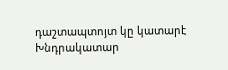դաշտապտոյտ կը կատարէ Խնդրակատար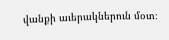վանքի աւերակներուն մօտ։